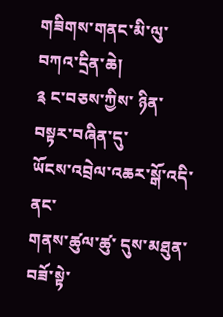གཟིགས་གནང་མི་ལུ་བཀའ་དྲིན་ཆེ།
༉ ང་བཅས་ཀྱིས་ ཉིན་བསྟར་བཞིན་དུ་
ཡོངས་འབྲེལ་འཆར་སྒོ་འདི་ནང་
གནས་ཚུལ་ཚུ་ དུས་མཐུན་བཟོ་སྟེ་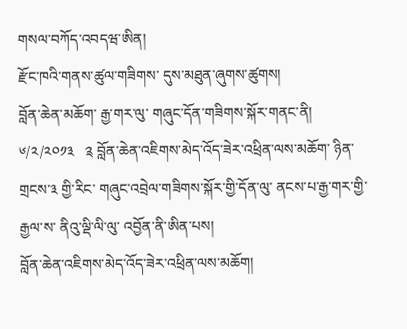གསལ་བཀོད་འབདཝ་ཨིན།
རྫོང་ཁའི་གནས་ཚུལ་གཟིགས་ དུས་མཐུན་ཞུགས་ཚུགས།
བློན་ཆེན་མཆོག་ རྒྱ་གར་ལུ་ གཞུང་དོན་གཟིགས་སྐོར་གནང་ནི།
༦/༢/༢༠༡༣   ༉ བློན་ཆེན་འཇིགས་མེད་འོད་ཟེར་འཕྲིན་ལས་མཆོག་ ཉིན་གྲངས་༣ གྱི་རིང་ གཞུང་འབྲེལ་གཟིགས་སྐོར་གྱི་དོན་ལུ་ ནངས་པ་རྒྱ་གར་གྱི་རྒྱལ་ས་ ནིའུ་ལྡི་ལི་ལུ་ འབྱོན་ནི་ཨིན་པས།
བློན་ཆེན་འཇིགས་མེད་འོད་ཟེར་འཕྲིན་ལས་མཆོག།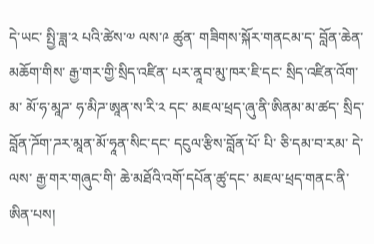དེ་ཡང་ སྤྱི་ཟླ་༢ པའི་ཚེས་༧ ལས་༩ ཚུན་ གཟིགས་སྐོར་གནངམ་ད་ བློན་ཆེན་མཆོག་གིས་ རྒྱ་གར་གྱི་སྲིད་འཛིན་ པར་ནཱབ་མུ་ཁར་ཇི་དང་ སྲིད་འཛིན་འོག་མ་ མོ་ཧ་མཱཌ་ ཧ་མིཌ་ཨཱན་ས་རི་༢ དང་ མཇལ་ཕྲད་ཞུ་ནི་ཨིནམ་མ་ཚད་ སྲིད་བློན་ཌོག་ཌར་མཱན་མོ་ཧཱན་སིང་དང་ དངུལ་རྩིས་བློན་པོ་ པི་ ཅི་དམ་བ་རམ་ དེ་ལས་ རྒྱ་གར་གཞུང་གི་ ཆེ་མཐོའི་འགོ་དཔོན་ཚུ་དང་ མཇལ་ཕྲད་གནང་ནི་ཨིན་པས།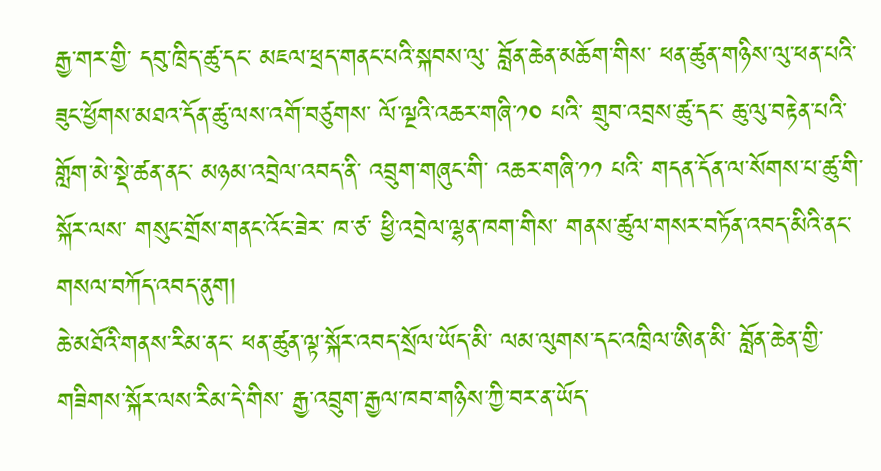རྒྱ་གར་གྱི་ དབུ་ཁྲིད་ཚུ་དང་ མཇལ་ཕྲད་གནང་པའི་སྐབས་ལུ་ བློན་ཆེན་མཆོག་གིས་ ཕན་ཚུན་གཉིས་ལུ་ཕན་པའི་ ཟུང་ཕྱོགས་མཐའ་དོན་ཚུ་ལས་འགོ་བཙུགས་ ལོ་ལྔའི་འཆར་གཞི་༡༠ པའི་ གྲུབ་འབྲས་ཚུ་དང་ ཆུ་ལུ་བརྟེན་པའི་ གློག་མེ་སྡེ་ཚན་ནང་ མཉམ་འབྲེལ་འབད་ནི་ འབྲུག་གཞུང་གི་ འཆར་གཞི་༡༡ པའི་ གདན་དོན་ལ་སོགས་པ་ཚུ་གི་སྐོར་ལས་ གསུང་གྲོས་གནང་འོང་ཟེར་ ཁ་ཙ་ ཕྱི་འབྲེལ་ལྷན་ཁག་གིས་ གནས་ཚུལ་གསར་བཏོན་འབད་མིའི་ནང་ གསལ་བཀོད་འབད་ནུག།
ཆེ་མཐོའི་གནས་རིམ་ནང་ ཕན་ཚུན་ལྟ་སྐོར་འབད་སྲོལ་ཡོད་མི་ ལམ་ལུགས་དང་འཁྲིལ་ཨིན་མི་ བློན་ཆེན་གྱི་ གཟིགས་སྐོར་ལས་རིམ་དེ་གིས་ རྒྱ་འབྲུག་རྒྱལ་ཁབ་གཉིས་ཀྱི་བར་ན་ཡོད་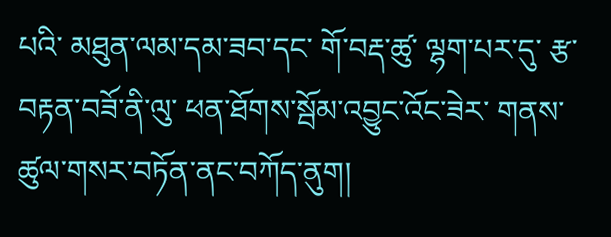པའི་ མཐུན་ལམ་དམ་ཟབ་དང་ གོ་བརྡ་ཚུ་ ལྷག་པར་དུ་ རྩ་བརྟན་བཟོ་ནི་ལུ་ ཕན་ཐོགས་སྦོམ་འབྱུང་འོང་ཟེར་ གནས་ཚུལ་གསར་བཏོན་ནང་བཀོད་ནུག།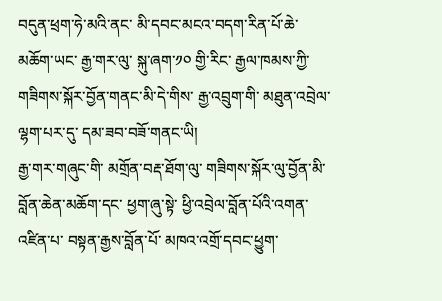བདུན་ཕྲག་ཧེ་མའི་ནང་ མི་དབང་མངའ་བདག་རིན་པོ་ཆེ་མཆོག་ཡང་ རྒྱ་གར་ལུ་ སྐུ་ཞག་༡༠ གྱི་རིང་ རྒྱལ་ཁམས་ཀྱི་ གཟིགས་སྐོར་བྱོན་གནང་མི་དེ་གིས་ རྒྱ་འབྲུག་གི་ མཐུན་འབྲེལ་ལྷག་པར་དུ་ དམ་ཟབ་བཟོ་གནང་ཡི།
རྒྱ་གར་གཞུང་གི་ མགྲོན་བརྡ་ཐོག་ལུ་ གཟིགས་སྐོར་ལུ་བྱོན་མི་ བློན་ཆེན་མཆོག་དང་ ཕྱག་ཞུ་སྟེ་ ཕྱི་འབྲེལ་བློན་པོའི་འགན་འཛིན་པ་ བསྟན་རྒྱས་བློན་པོ་ མཁའ་འགྲོ་དབང་ཕྱུག་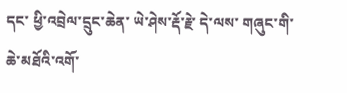དང་ ཕྱི་འབྲེལ་དྲུང་ཆེན་ ཡེ་ཤེས་རྡོ་རྗེ་ དེ་ལས་ གཞུང་གི་ཆེ་མཐོའི་འགོ་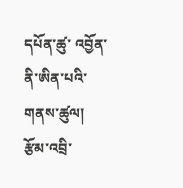དཔོན་ཚུ་ འབྱོན་ནི་ཨིན་པའི་གནས་ཚུལ།
རྩོམ་འབྲི་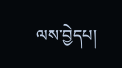ལས་བྱེདཔ།